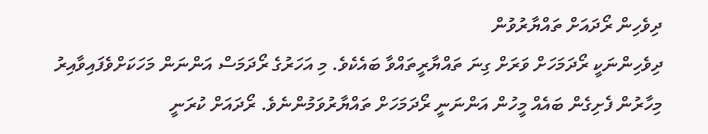ދިވެހިން ރޯދައަށް ތައްޔާރުވުން
ދިވެހިންނަކީ ރޯދަމަހަށް ވަރަށް ގިނަ ތައްޔާރީތައްވާ ބައެކެވެ. މި އަހަރުގެ ރޯދަމަސް އަންނަން މަހަކަށްވެފައިވާއިރު މިހާރުން ފެށިގެން ބައެއް މީހުން އަންނަނީ ރޯދަމަހަށް ތައްޔާރުވަމުންނެވެ. ރޯދައަށް ކުރަނީ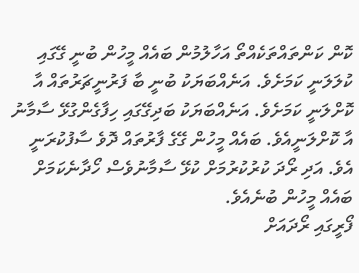ކޮން ކަންތައްތަކެއްތޯ އަހާލުމުން ބައެއް މީހުން ބުނީ ގޭގައި ކުލަލަނީ ކަމަށެވެ. އަނެއްބަޔަކު ބުނީ ބާ ފަރުނީޗަރުތައް އާ ކޮށްލަނީ ކަމަށެވެ. އަނެއްބަޔަކު ބަދިގޭގައި ހިފާގެންގުޅޭ ސާމާނު އާ ކޮށްލަނީއެވެ. ބައެއް މީހުން ގޭގެ ފާރުތައް ދޮވެ ސާފުކުރަނީ އެވެ. އަދި ރޯދަ ކުރުކުރުމަށް ކުޅޭ ސާމާނުވެސް ހޯދާނެކަމަށް ބައެއް މީހުން ބުނެއެވެ.
ފޯރީގައި ރޯދައަށް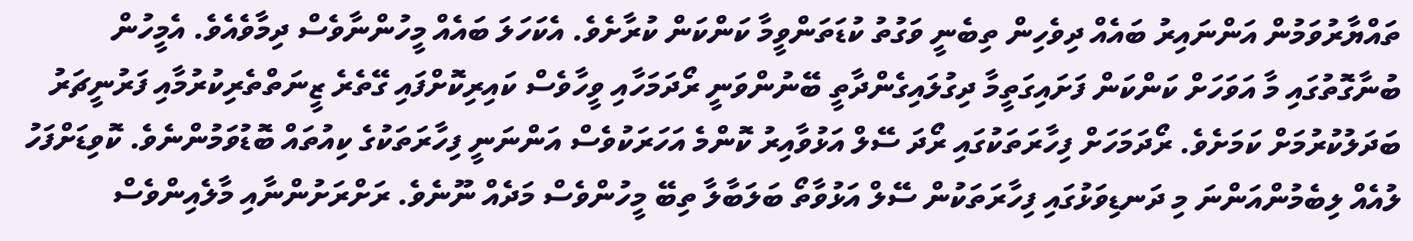ތައްޔާރުވަމުން އަންނައިރު ބައެއް ދިވެހިން ތިބެނީ ވަގުތު ކުޑަތަންވީމާ ކަންކަން ކުރާށެވެ. އެކަހަލަ ބައެއް މީހުންނާވެސް ދިމާވެއެވެ. އެމީހުން ބުނާގޮތުގައި މާ އަވަހަށް ކަންކަން ފަށައިގަތީމާ ދިގުލައިގެންދާތީ ބޭނުންވަނީ ރޯދަމަހާއި ވީހާވެސް ކައިރިކޮށްފައި ގޭތެރެ ޒީނަތްތެރިކުރުމާއި ފަރުނީޗަރު ބަދަލުކުރުމަށް ކަމަށެވެ. ރޯދަމަހަށް ފިހާރަތަކުގައި ރޯދަ ސޭލް އަޅުވާއިރު ކޮންމެ އަހަރަކުވެސް އަންނަނީ ފިހާރަތަކުގެ ކިއުތައް ބޮޑުވަމުންނެވެ. ކޮވިޑަށްފަހު ލުއެއް ލިބެމުންއަންނަ މި ދަނޑިވަޅުގައި ފިހާރަތަކުން ސޭލް އަޅުވާތޯ ބަލަބާލާ ތިބޭ މީހުންވެސް މަދެއް ނޫނެވެ. ރަށްރަށުންނާއި މާލެއިންވެސް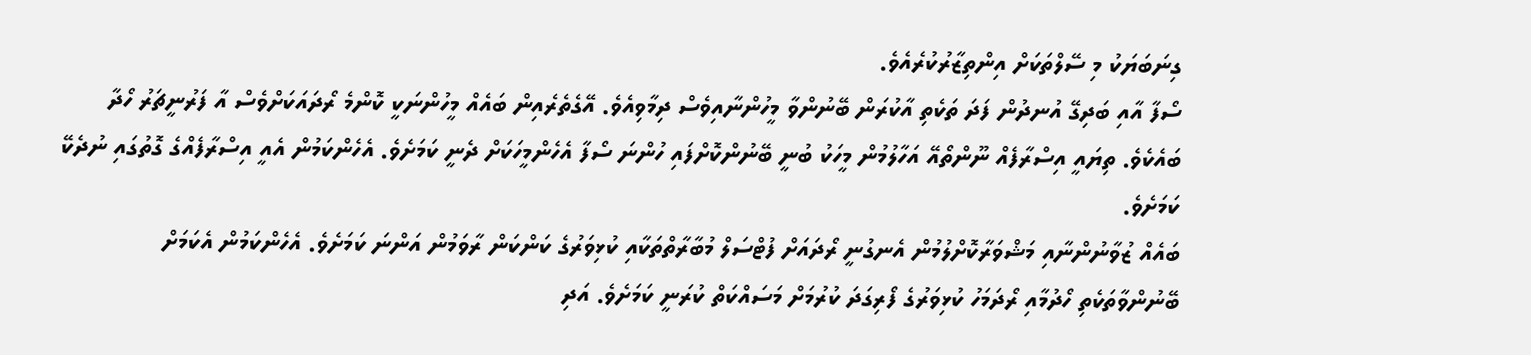ގިނަބަޔަކު މި ސޭލްތަކަށް އިންތިޒާރުކުރެއެވެ.
ސޯފާ އާއި ބަދިގޭ އުނދުން ފަދަ ތަކެތި އާކުރަން ބޭނުންވާ މީހުންނާއިވެސް ދިމާވިއެވެ. އޭގެތެރެއިން ބައެއް މީހުންނަކީ ކޮންމެ ރޯދައަކަށްވެސް އާ ފަރުނީޗަރު ހޯދާ ބައެކެވެ. ތިޔައީ އިސްރާފެއް ނޫންތޯއޭ އަހާލުމުން މީހަކު ބުނީ ބޭނުންކޮށްފައި ހުންނަ ސޯފާ އެހެންމީހަކަށް ދެނީ ކަމަށެވެ. އެހެންކަމުން އެއީ އިސްރާފެއްގެ ގޮތުގައި ނުދެކޭ ކަމަށެވެ.
ބައެއް ޒުވާނުންނާއި މަޝްވަރާކޮށްލުމުން އެނގުނީ ރޯދައަށް ފުޓްސަލް މުބާރާތްތަކާއި ކުޅިވަރުގެ ކަންކަން ރާވަމުން އަންނަ ކަމަށެވެ. އެހެންކަމުން އެކަމަށް ބޭނުންވާތަކެތި ހޯދުމާއި ރޯދަމަހު ކުޅިވަރުގެ ފޯރިގަދަ ކުރުމަށް މަސައްކަތް ކުރަނީ ކަމަށެވެ. އަދި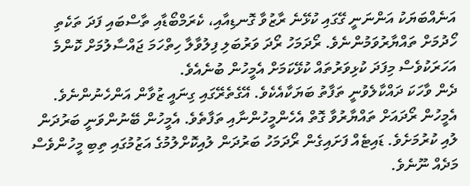އަނެއްބަޔަކު އަންނަނީ ގޭގައި ކުޅޭނެ ރާޒުވާ ގޮނޑިއާއި، ކެރަމްބޯޑާއި ތާސްބައި ފަދަ ތަކެތި ހޯދުމަށް ތައްޔާރުވަމުންނެވެ. ރޯދަމަހު ރޯދަ ވަރުބަލި ފިލުވާލާ ހިތްހަމަ ޖައްސާލުމަށް ކޮންމެ އަހަރަކުވެސް މިފަދަ ކުޅިވަރުތައް ކުޅޭކަމަށް އެމީހުން ބުނެއެވެ.
ދެން ވާހަކަ ދައްކާލެވުނީ ތަފާތު ބަޔަކާއެކެވެ. އޭގެތެރޭގައި ގިނައީ ޒުވާން އަންހެނުންނެވެ. އެމީހުން ރޯދައަށް ތައްޔާރުވާ ގޮތް އެހެންމީހުންނާއި ތަފާތެވެ. އެމީހުން ބޭނުންވަނީ ބަރުދަން ލުއި ކުރުމަށެވެ. ޑައިޓެއް ފަށައިގެން ރޯދަމަހު ބަރުދަން ލުއިކޮށްލުމުގެ އަޒުމުގައި ތިބި މީހުންވެސް މަދެއް ނޫނެވެ.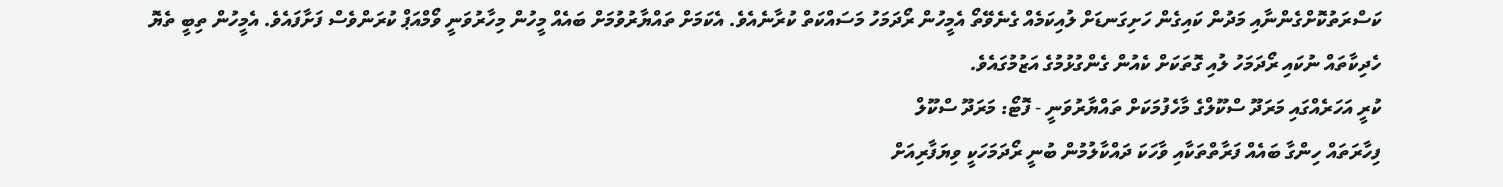ކަސްރަތުކޮށްގެންނާއި މަދުން ކައިގެން ހަށިގަނޑަށް ލުއިކަމެއް ގެނެވޭތޯ އެމީހުން ރޯދަމަހު މަސައްކަތް ކުރާނެއެވެ. އެކަމަށް ތައްޔާރުވުމަށް ބައެއް މީހުން މިހާރުވަނީ ވޯމްއަޕް ކުރަންވެސް ފަށާފައެވެ. އެމީހުން ތިބީ ތެޔޮ ހެދިކާތައް ނުކައި ރޯދަމަހު ލުއި ގޮތަކަށް ކެއުން ގެންގުޅުމުގެ އަޒުމުގައެވެ.
ކުރީ އަހަރެއްގައި މަރަދޫ ސްކޫލްގެ މާހެފުމަކަށް ތައްޔާރުވަނީ - ފޮޓޯ: މަރަދޫ ސްކޫލް
ފިހާރަތައް ހިންގާ ބައެއް ފަރާތްތަކާއި ވާހަކަ ދައްކާލުމުން ބުނީ ރޯދަމަހަކީ ވިޔަފާރިއަށް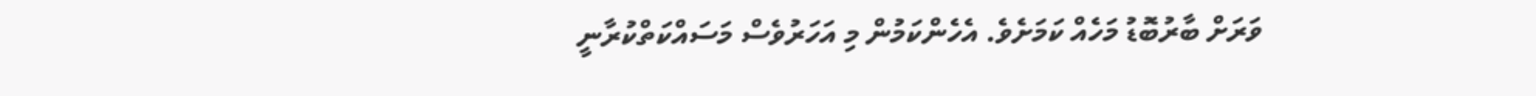ވަރަށް ބާރުބޮޑު މަހެއް ކަމަށެވެ. އެހެންކަމުން މި އަހަރުވެސް މަސައްކަތްކުރާނީ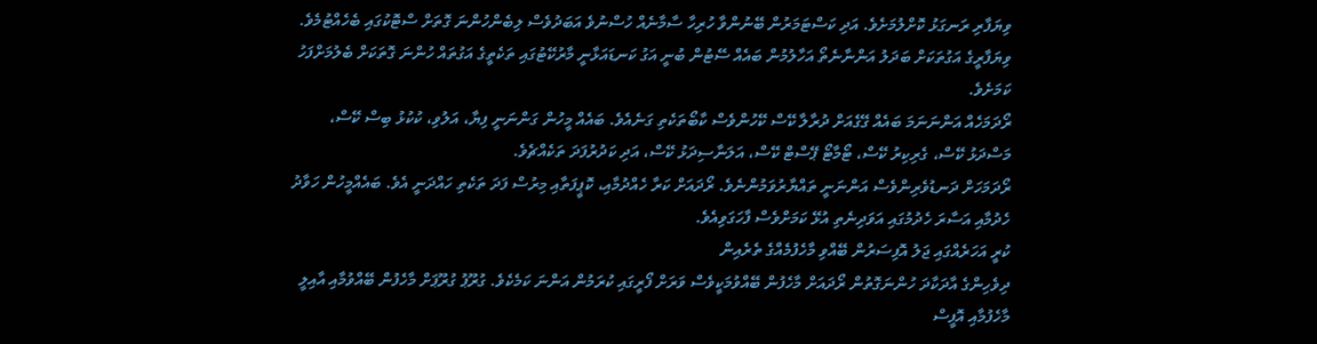ވިޔަފާރި ރަނގަޅު ކޮށްލުމަށެވެ. އަދި ކަސްޓަމަރުން ބޭނުންވާ ހުރިހާ ސާމާނެއް ހުސްނުވެ އަބަދުވެސް ލިބެންހުންނަ ގޮތަށް ސްޓޮކުގައި ބެހެއްޓުމެވެ. ވިޔަފާރީގެ އަގުތަކަށް ބަދަލު އަންނާނެތޯ އަހާލުމުން ބައެއް ސޭޓުން ބުނީ އަގު ކަނޑައަޅާނީ މާރުކޭޓުގައި ތަކެތީގެ އަގުތައް ހުންނަ ގޮތަކަށް ބެލުމަށްފަހު ކަމަށެވެ.
ރޯދަމަހެއް އަންނަނަމަ ބައެއް ގޭގެއަށް ދުރާލާ ކޭސް ކޭހުންވެސް ކާބޯތަކެތި ގަނެއެވެ. ބައެއް މީހުން ގަންނަނީ ފިޔާ، އަލުވި، ކުކުޅު ބިސް ކޭސް، މަސްދަޅު ކޭސް، ގެރިކިރު ކޭސް، ޓޯމާޓޯ ޕޭސްޓް ކޭސް، އަލަނާސިދަޅު ކޭސް، އަދި ކަދުރުފަދަ ތަކެއްޗެވެ.
ރޯދަމަހަށް ދަނޑުވެރިންވެސް އަންނަނީ ތައްޔާރުވަމުންނެވެ. ރޯދައަށް ކަރާ ހެއްދުމާއި، ކޮޕީފަތާއި މިރުސް ފަދަ ތަކެތި ހައްދަނީ އެވެ. ބައެއްމީހުން ހަވާދު ހެދުމާއި އަސާރަ ހެދުމުގައި އަވަދިނެތި އުޅޭ ކަމަށްވެސް ފާހަގަވިއެވެ.
ކުރީ އަހަރެއްގައި ޖަލު އޮފިސަރުން ބޭއްވި މާހެފުމެއްގެ ތެރެއިން
ދިވެހިންގެ އާދަކާދަ ހުންނަގޮތުން ރޯދައަށް މާހެފުން ބޭއްވުމަކީވެސް ވަރަށް ފޯރީގައި ކުރަމުން އަންނަ ކަމެކެވެ. ގުރޫޕު ގުރޫޕަށް މާހެފުން ބޭއްވުމާއި އާއިލީ މާހެފުމާއި އޮފީސް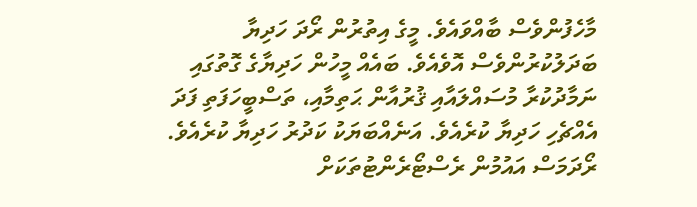މާހެފުންވެސް ބާއްވައެވެ. މީގެ އިތުރުން ރޯދަ ހަދިޔާ ބަދަލުކުރުންވެސް އޮވެއެވެ. ބައެއް މީހުން ހަދިޔާގެ ގޮތުގައި ނަމާދުކުރާ މުސައްލައާއި ޤުރުއާން ޙަތިމާއި، ތަސްބީހަފަތި ފަދަ އެއްޗެހި ހަދިޔާ ކުރެއެވެ. އަނެއްބަޔަކު ކަދުރު ހަދިޔާ ކުރެއެވެ. ރޯދަމަސް އައުމުން ރެސްޓޯރެންޓުތަކަށް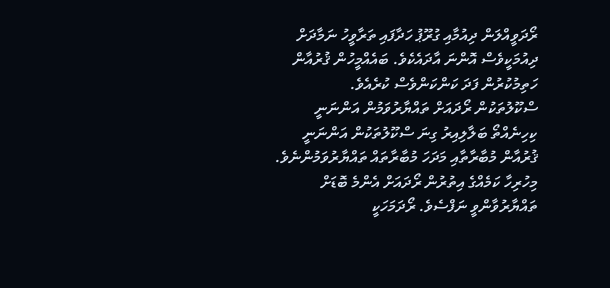ރޯދަވީއްލަން ދިއުމާއި ގުރޫޕު ހަދާފައި ތަރާވީހު ނަމާދަށް ދިއުމަކީވެސް އޮންނަ އާދައެކެވެ. ބައެއްމީހުން ޤުރުއާން ހަތިމުކުރުން ފަދަ ކަންކަންވެސް ކުރެއެވެ.
ސްކޫލުތަކުން ރޯދައަށް ތައްޔާރުވަމުން އަންނަނީ ކިހިނެއްތޯ ބަލާލިއިރު ގިނަ ސްކޫލުތަކުން އަންނަނީ ޤުރުއާން މުބާރާތާއި މަދަހަ މުބާރާތައް ތައްޔާރުވަމުންނެވެ.
މިހުރިހާ ކަމެއްގެ އިތުރުން ރޯދައަށް އެންމެ ބޮޑަށް ތައްޔާރުވާންވީ ނަފްސެވެ. ރޯދަމަހަކީ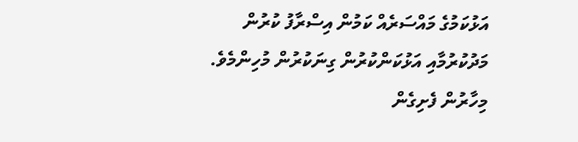އަޅުކަމުގެ މައްސަރެއް ކަމުން އިސްރާފު ކުރުން މަދުކުރުމާއި އަޅުކަންކުރުން ގިނަކުރުން މުހިންމެވެ. މިހާރުން ފެށިގެން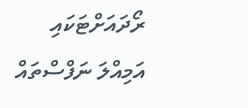ރޯދައަށްޓަކައި އަމިއްލަ ނަފްސްތައް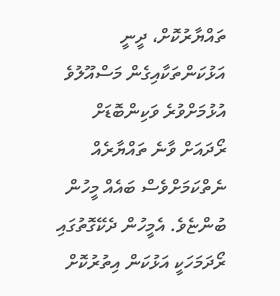ތައްޔާރުކޮށް، ދީނީ އަޅުކަންތަކާއިގެން މަސްއޫލުވެ އުޅުމަށްވުރެ ވަކިންބޮޑަށް ރޯދައަށް ވާނެ ތައްޔާރެއް ނެތްކަމަށްވެސް ބައެއް މީހުން ބުންޏެވެ. އެމީހުން ދެކޭގޮތުގައި ރޯދަމަހަކީ އަޅުކަން އިތުރުކޮށް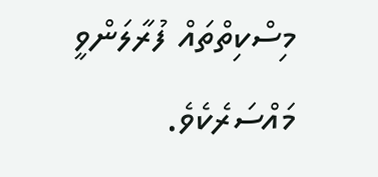މިސްކިތްތައް ފުރާލަންވީ މައްސަރެކެވެ.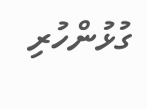ގުޅުންހުރި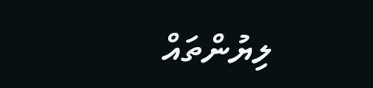ލިޔުންތައް